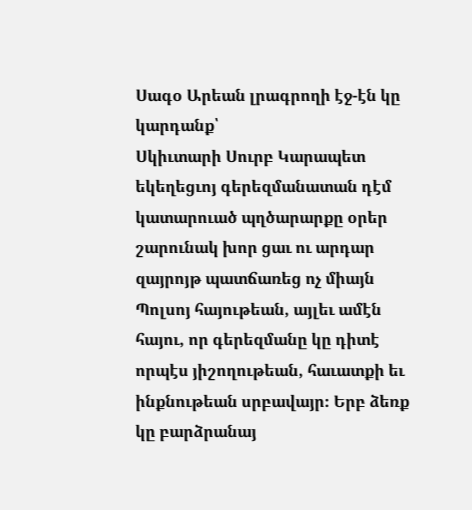Սագօ Արեան լրագրողի էջ-էն կը կարդանք՝
Սկիւտարի Սուրբ Կարապետ եկեղեցւոյ գերեզմանատան դէմ կատարուած պղծարարքը օրեր շարունակ խոր ցաւ ու արդար զայրոյթ պատճառեց ոչ միայն Պոլսոյ հայութեան, այլեւ ամէն հայու, որ գերեզմանը կը դիտէ որպէս յիշողութեան, հաւատքի եւ ինքնութեան սրբավայր։ Երբ ձեռք կը բարձրանայ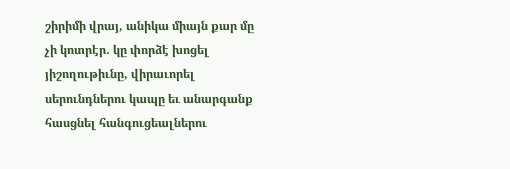շիրիմի վրայ, անիկա միայն քար մը չի կոտրէր. կը փորձէ խոցել յիշողութիւնը, վիրաւորել սերունդներու կապը եւ անարգանք հասցնել հանգուցեալներու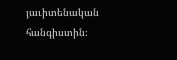յաւիտենական հանգիստին։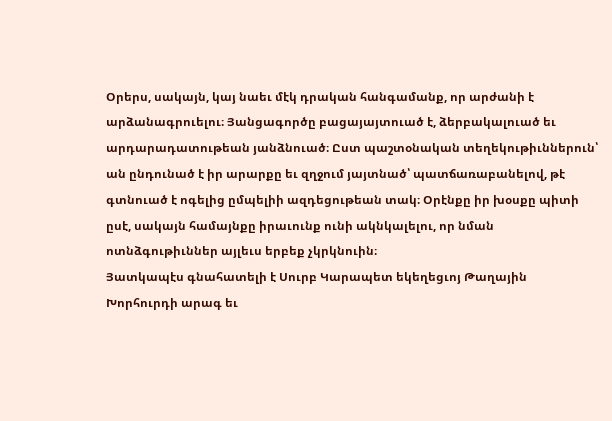Օրերս, սակայն, կայ նաեւ մէկ դրական հանգամանք, որ արժանի է արձանագրուելու։ Յանցագործը բացայայտուած է, ձերբակալուած եւ արդարադատութեան յանձնուած։ Ըստ պաշտօնական տեղեկութիւններուն՝ ան ընդունած է իր արարքը եւ զղջում յայտնած՝ պատճառաբանելով, թէ գտնուած է ոգելից ըմպելիի ազդեցութեան տակ։ Օրէնքը իր խօսքը պիտի ըսէ, սակայն համայնքը իրաւունք ունի ակնկալելու, որ նման ոտնձգութիւններ այլեւս երբեք չկրկնուին։
Յատկապէս գնահատելի է Սուրբ Կարապետ եկեղեցւոյ Թաղային Խորհուրդի արագ եւ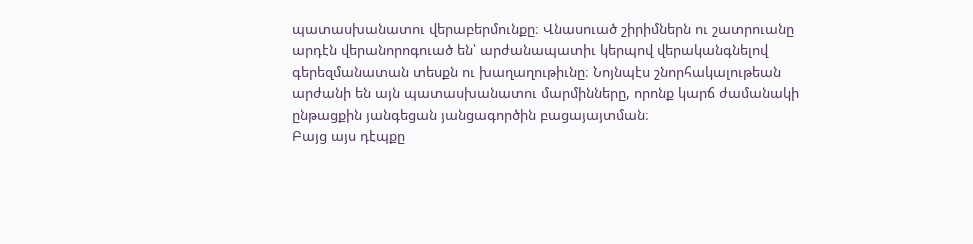պատասխանատու վերաբերմունքը։ Վնասուած շիրիմներն ու շատրուանը արդէն վերանորոգուած են՝ արժանապատիւ կերպով վերականգնելով գերեզմանատան տեսքն ու խաղաղութիւնը։ Նոյնպէս շնորհակալութեան արժանի են այն պատասխանատու մարմինները, որոնք կարճ ժամանակի ընթացքին յանգեցան յանցագործին բացայայտման։
Բայց այս դէպքը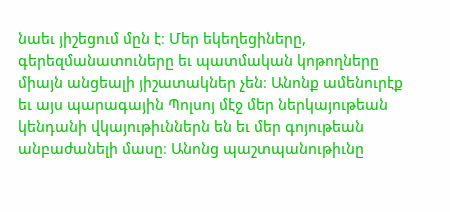նաեւ յիշեցում մըն է։ Մեր եկեղեցիները, գերեզմանատուները եւ պատմական կոթողները միայն անցեալի յիշատակներ չեն։ Անոնք ամենուրէք եւ այս պարագային Պոլսոյ մէջ մեր ներկայութեան կենդանի վկայութիւններն են եւ մեր գոյութեան անբաժանելի մասը։ Անոնց պաշտպանութիւնը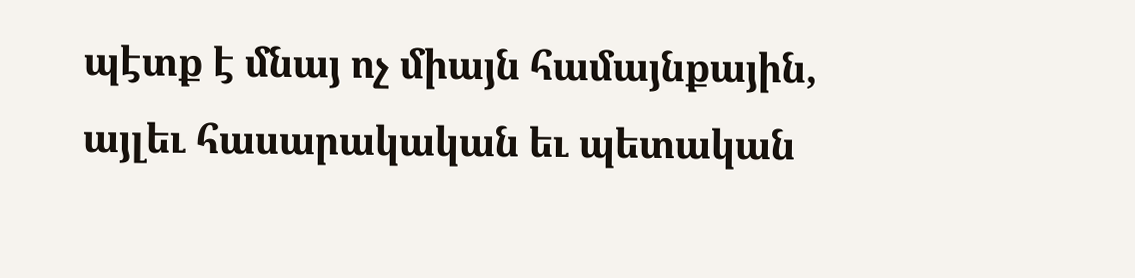պէտք է մնայ ոչ միայն համայնքային, այլեւ հասարակական եւ պետական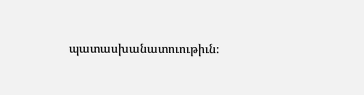պատասխանատուութիւն։